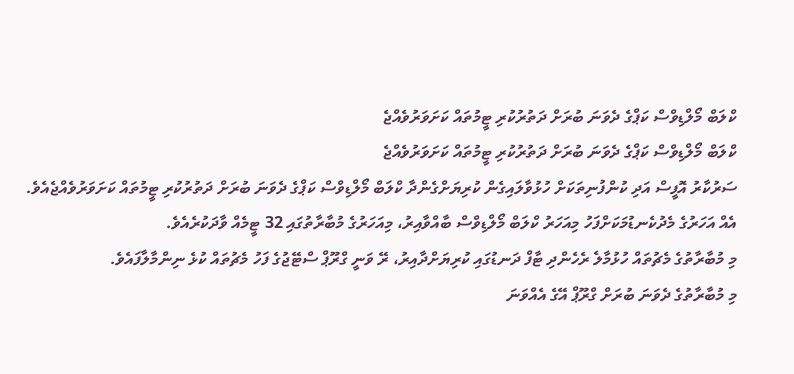ކްލަބް މޯލްޑިވްސް ކަޕްގެ ދެވަނަ ބުރަށް ދަތުރުކުރި ޓީމުތައް ކަށަވަރުވެއްޖެ
ކްލަބް މޯލްޑިވްސް ކަޕްގެ ދެވަނަ ބުރަށް ދަތުރުކުރި ޓީމުތައް ކަށަވަރުވެއްޖެ
ސަރުކާރު އޮފީސް އަދި ކުންފުނިތަކަށް ހުޅުވާލައިގެން ކުރިޔަށްގެންދާ ކްލަބް މޯލްޑިވްސް ކަޕްގެ ދެވަނަ ބުރަށް ދަތުރުކުރި ޓީމުތައް ކަށަވަރުވެއްޖެއެވެ.
އެއް އަހަރުގެ މެދުކެނޑުމަކަށްފަހު މިއަހަރު ކްލަބް މޯލްޑިވްސް ބާއްވާއިރު، މިއަހަރުގެ މުބާރާތުގައި 32 ޓީމެއް ވާދަކުރެއެވެ.
މި މުބާރާތުގެ މެޗުތައް ހުޅުމާލެ ރެހެންދި ޓާފް ދަނޑުގައި ކުރިޔަށްދާއިރު، ރޭ ވަނީ ގްރޫޕް ސްޓޭޖުގެ ފަހު މެޗުތައް ކުޅެ ނިންމާލާފައެވެ.
މި މުބާރާތުގެ ދެވަނަ ބުރަށް ގްރޫޕް އޭގެ އެއްވަނަ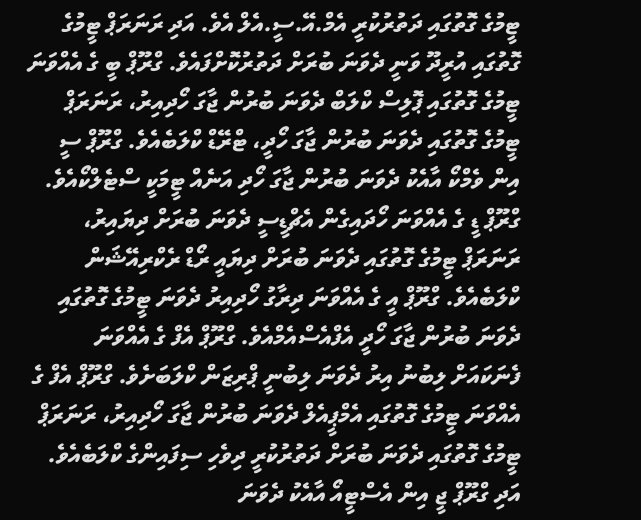ޓީމުގެ ގޮތުގައި ދަތުރުކުރީ އެމް.އޭ.ސީ.އެލް އެވެ. އަދި ރަނަރަޕް ޓީމުގެ ގޮތުގައި އުރީދޫ ވަނީ ދެވަނަ ބުރަށް ދަތުރުކޮށްފައެވެ. ގްރޫޕް ބީ ގެ އެއްވަނަ ޓީމުގެ ގޮތުގައި ޕޮލިސް ކްލަބް ދެވަނަ ބުރުން ޖާގަ ހޯދިއިރު، ރަނަރަޕް ޓީމުގެ ގޮތުގައި ދެވަނަ ބުރުން ޖާގަ ހޯދީ، ޓްރޭޑް ކްލަބެއެވެ. ގްރޫޕް ސީ އިން ވެމްކޯ އާއެކު ދެވަނަ ބުރުން ޖާގަ ހޯދި އަނެއް ޓީމަކީ ސްޓެލްކޯއެވެ. ގްރޫޕް ޑީ ގެ އެއްވަނަ ހޯދައިގެން އެޗްޑީސީ ދެވަނަ ބުރަށް ދިޔައިރު، ރަނަރަޕް ޓީމުގެ ގޮތުގައި ދެވަނަ ބުރަށް ދިޔައީ ރޯޑް ރެކްރިއޭޝަން ކްލަބެއެވެ. ގްރޫޕް އީ ގެ އެއްވަނަ ދިރާގު ހޯދިއިރު ދެވަނަ ޓީމުގެ ގޮތުގައި ދެވަނަ ބުރުން ޖާގަ ހޯދީ އެފްއެސްއެމްއެވެ. ގްރޫޕް އެފް ގެ އެއްވަނަ ފެނަކައަށް ލިބުނު އިރު ދެވަނަ ލިބުނީ ޕްރިޒަން ކްލަބަށެވެ. ގްރޫޕް އެފް ގެ އެއްވަނަ ޓީމުގެ ގޮތުގައި އެމްޕީއެލް ދެވަނަ ބުރުން ޖާގަ ހޯދިއިރު، ރަނަރަޕް ޓީމުގެ ގޮތުގައި ދެވަނަ ބުރަށް ދަތުރުކުރީ ދިވެހި ސިފައިންގެ ކްލަބެއެވެ. އަދި ގްރޫޕް ޖީ އިން އެސްޓީއޯ އާއެކު ދެވަނަ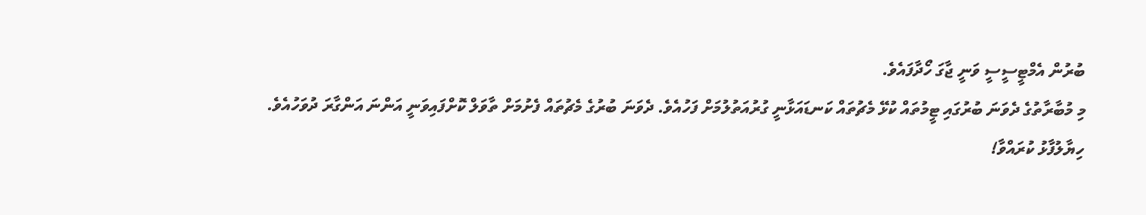ބުރުން އެމްޓީސީސީ ވަނީ ޖާގަ ހޯދާފައެވެ.
މި މުބާރާތުގެ ދެވަނަ ބުރުގައި ޓީމުތައް ކުޅޭ މެޗުތައް ކަނޑައަޅާނީ ގުރުއަތުލުމަށް ފަހުއެވެ. ދެވަނަ ބުރުގެ މެޗުތައް ފެށުމަށް ތާވަލް ކޮށްފައިވަނީ އަންނަ އަންގާރަ ދުވަހުއެވެ.
ހިޔާލުފާޅު ކުރައްވާ!